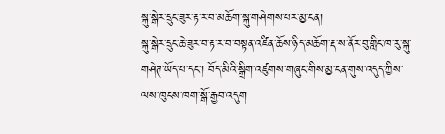སྐུ་སྒེར་དྲུང་ཟུར་རྟ་ར་བ་མཆོག་སྐུ་གཤེགས་པར་མྱ་ངན།
སྐུ་སྒེར་དྲུང་ཆེ་ཟུར་བ་རྟ་ར་བ་བསྟན་འཛིན་ཆོས་ཉིད་མཆོག་རྡ་ས་ནོར་བུ་གླིང་ཁ་རུ་སྐུ་གཤེཊ་ཡོད་པ་དང་། བོད་མིའི་སྒྲིག་འཛུགས་གཞུང་གིས་མྱ་ངན་གུས་འདུད་ཀྱིས་ལས་ཁུངས་ཁག་སྒོ་རྒྱབ་འདུག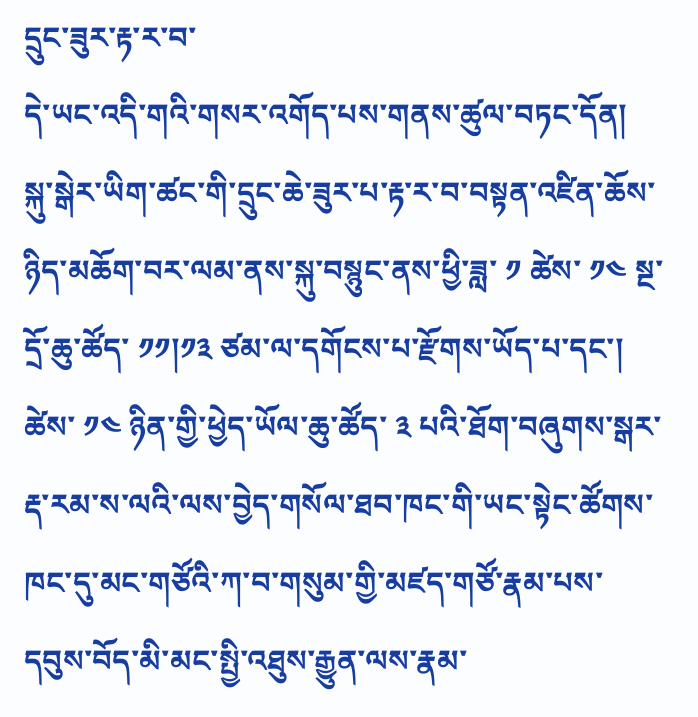དྲུང་ཟུར་རྟ་ར་བ་
དེ་ཡང་འདི་གའི་གསར་འགོད་པས་གནས་ཚུལ་བཏང་དོན། སྐུ་སྒེར་ཡིག་ཚང་གི་དྲུང་ཆེ་ཟུར་པ་རྟ་ར་བ་བསྟན་འཛིན་ཆོས་ཉིད་མཆོག་བར་ལམ་ནས་སྐུ་བསྙུང་ནས་ཕྱི་ཟླ་ ༡ ཚེས་ ༡༤ སྔ་དྲོ་ཆུ་ཚོད་ ༡༡།༡༣ ཙམ་ལ་དགོངས་པ་རྫོགས་ཡོད་པ་དང་། ཚེས་ ༡༤ ཉིན་གྱི་ཕྱེད་ཡོལ་ཆུ་ཚོད་ ༣ པའི་ཐོག་བཞུགས་སྒར་རྡ་རམ་ས་ལའི་ལས་བྱེད་གསོལ་ཐབ་ཁང་གི་ཡང་སྟེང་ཚོགས་ཁང་དུ་མང་གཙོའི་ཀ་བ་གསུམ་གྱི་མཛད་གཙོ་རྣམ་པས་དབུས་བོད་མི་མང་སྤྱི་འཐུས་རྒྱུན་ལས་རྣམ་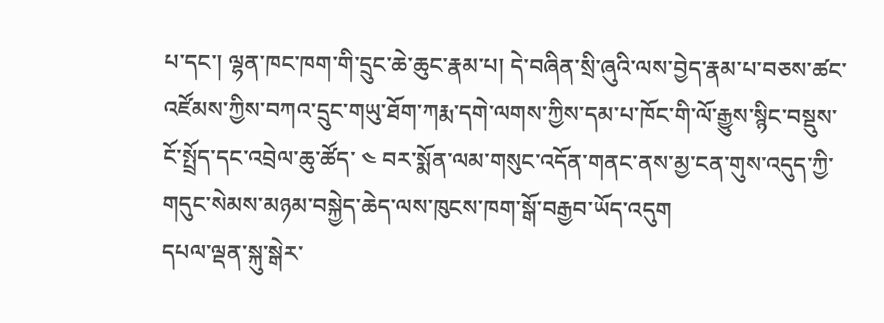པ་དང་། ལྷན་ཁང་ཁག་གི་དྲུང་ཆེ་ཆུང་རྣམ་པ། དེ་བཞིན་སྲི་ཞུའི་ལས་བྱེད་རྣམ་པ་བཅས་ཚང་འཛོམས་ཀྱིས་བཀའ་དྲུང་གཡུ་ཐོག་ཀརྨ་དགེ་ལགས་ཀྱིས་དམ་པ་ཁོང་གི་ལོ་རྒྱུས་སྙིང་བསྡུས་ངོ་སྤྲོད་དང་འབྲེལ་ཆུ་ཚོད་ ༤ བར་སྨོན་ལམ་གསུང་འདོན་གནང་ནས་མྱ་ངན་གུས་འདུད་ཀྱི་གདུང་སེམས་མཉམ་བསྐྱེད་ཆེད་ལས་ཁུངས་ཁག་སྒོ་བརྒྱབ་ཡོད་འདུག
དཔལ་ལྡན་སྐུ་སྒེར་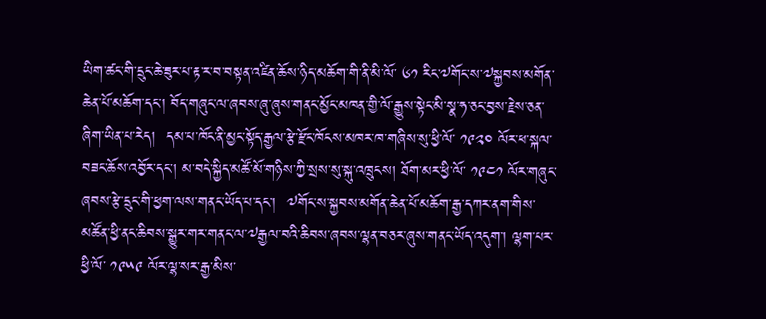ཡིག་ཚང་གི་དྲུང་ཆེ་ཟུར་པ་རྟ་ར་བ་བསྟན་འཛིན་ཆོས་ཉིད་མཆོག་གི་ནི་མི་ལོ་ ༦༡ རིང་༧གོང་ས་༧སྐྱབས་མགོན་ཆེན་པོ་མཆོག་དང་། བོད་གཞུང་ལ་ཞབས་ཞུ་ཞུས་གནང་མྱོང་མཁན་གྱི་ལོ་རྒྱུས་སྟེང་མི་སྣ་ཧ་ཅང་བྱས་རྗེས་ཅན་ཞིག་ཡིན་པ་རེད།  དམ་པ་ཁོང་ནི་མྱང་སྟོད་རྒྱལ་རྩེ་རྫོང་ཁོངས་མཁར་ཁ་གཞིས་སུ་ཕྱི་ལོ་ ༡༩༢༠ ལོར་ཕ་སྐལ་བཟང་ཆོས་འབྱོར་དང་། མ་བདེ་སྐྱིད་མཚོ་མོ་གཉིས་ཀྱི་སྲས་སུ་སྐུ་འཁྲུངས། ཐོག་མར་ཕྱི་ལོ་ ༡༩༤༡ ལོར་གཞུང་ཞབས་རྩེ་དྲུང་གི་ཕྱག་ལས་གནང་ཡོད་པ་དང་།  ༧གོང་ས་སྐྱབས་མགོན་ཆེན་པོ་མཆོག་རྒྱ་དཀར་ནག་གིས་མཚོན་ཕྱི་ནང་ཆིབས་སྒྱུར་གར་གནང་ལ་༧རྒྱལ་བའི་ཆིབས་ཞབས་ལྷན་བཅར་ཞུས་གནང་ཡོད་འདུག་། ལྷག་པར་ཕྱི་ལོ་ ༡༩༥༩ ལོར་ལྷ་སར་རྒྱ་མིས་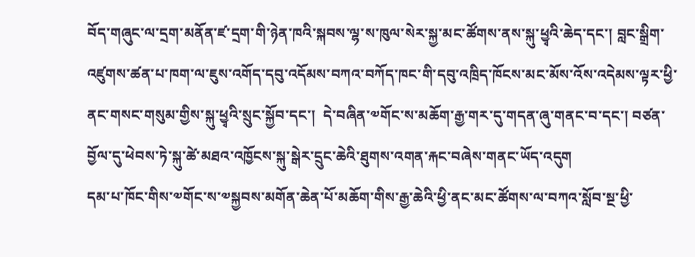བོད་གཞུང་ལ་དྲག་མནོན་ཛ་དྲག་གི་ཉེན་ཁའི་སྐབས་ལྷ་ས་ཁུལ་སེར་སྐྱ་མང་ཚོགས་ནས་སྐུ་ཕྱྭའི་ཆེད་དང་། བླང་སྒྲིག་འཛུགས་ཚན་པ་ཁག་ལ་ཇུས་འགོད་དབུ་འདོམས་བཀའ་བཀོད་ཁང་གི་དབུ་འཁྲིད་ཁོངས་མང་མོས་འོས་འདེམས་ལྟར་ཕྱི་ནང་གསང་གསུམ་གྱིས་སྐུ་ཕྱྭའི་སྲུང་སྐྱོབ་དང་།  དེ་བཞིན་༧གོང་ས་མཆོག་རྒྱ་གར་དུ་གདན་ཞུ་གནང་བ་དང་། བཙན་བྱོལ་དུ་ཕེབས་ཏེ་སྐུ་ཚེ་མཐའ་འཁྱོངས་སྐུ་སྒེར་དྲུང་ཆེའི་ཐུགས་འགན་རྐང་བཞེས་གནང་ཡོད་འདུག
དམ་པ་ཁོང་གིས་༧གོང་ས་༧སྐྱབས་མགོན་ཆེན་པོ་མཆོག་གིས་རྒྱ་ཆེའི་ཕྱི་ནང་མང་ཚོགས་ལ་བཀའ་སློབ་སྔ་ཕྱི་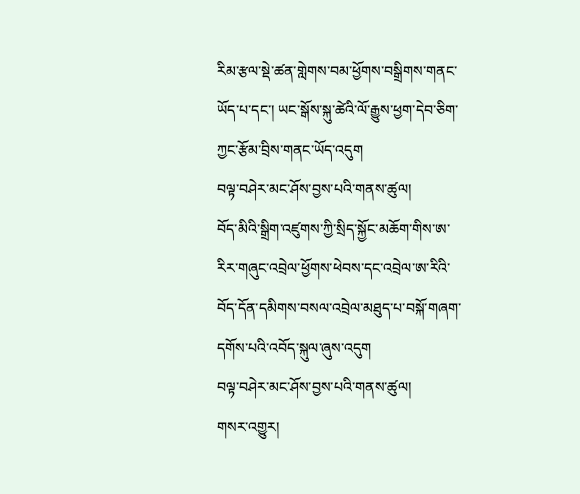རིམ་རྩལ་སྡེ་ཚན་གླེགས་བམ་ཕྱོགས་བསྒྲིགས་གནང་ཡོད་པ་དང་། ཡང་སྒོས་སྐུ་ཚེའི་ལོ་རྒྱུས་ཕྱག་དེབ་ཅིག་ཀྱང་རྩོམ་བྲིས་གནང་ཡོད་འདུག
བལྟ་བཤེར་མང་ཤོས་བྱས་པའི་གནས་ཚུལ།
བོད་མིའི་སྒྲིག་འཛུགས་ཀྱི་སྲིད་སྐྱོང་མཆོག་གིས་ཨ་རིར་གཞུང་འབྲེལ་ཕྱོགས་ཕེབས་དང་འབྲེལ་ཨ་རིའི་བོད་དོན་དམིགས་བསལ་འབྲེལ་མཐུད་པ་བསྐོ་གཞག་དགོས་པའི་འབོད་སྐུལ་ཞུས་འདུག
བལྟ་བཤེར་མང་ཤོས་བྱས་པའི་གནས་ཚུལ།
གསར་འགྱུར།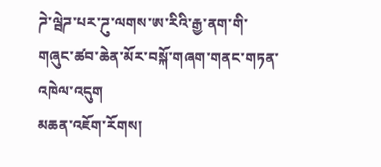ཌེ་ལྦེཌ་པར་ཌུ་ལགས་ཨ་རིའི་རྒྱ་ནག་གི་གཞུང་ཚབ་ཆེན་མོར་བསྐོ་གཞག་གནང་གཏན་འཁེལ་འདུག
མཆན་འཇོག་རོགས།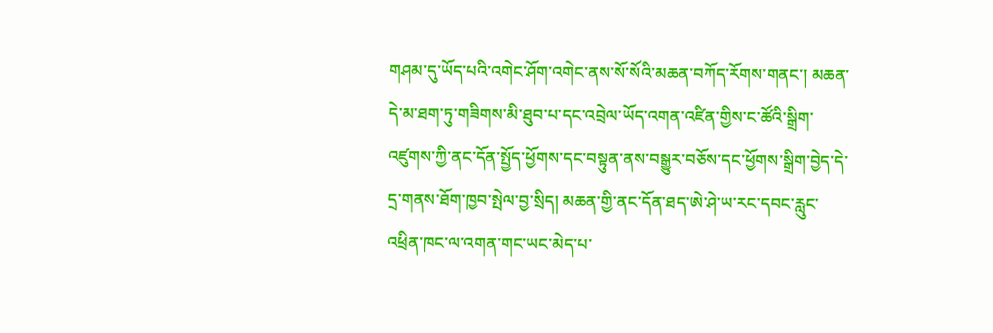གཤམ་དུ་ཡོད་པའི་འགེང་ཤོག་འགེང་ནས་སོ་སོའི་མཆན་བཀོད་རོགས་གནང་། མཆན་དེ་མ་ཐག་ཏུ་གཟིགས་མི་ཐུབ་པ་དང་འབྲེལ་ཡོད་འགན་འཛིན་གྱིས་ང་ཚོའི་སྒྲིག་འཛུགས་ཀྱི་ནང་དོན་སྤྱོད་ཕྱོགས་དང་བསྟུན་ནས་བསྒྱུར་བཅོས་དང་ཕྱོགས་སྒྲིག་བྱེད་དེ་དྲ་གནས་ཐོག་ཁྱབ་སྤེལ་བྱ་སྲིད། མཆན་གྱི་ནང་དོན་ཐད་ཨེ་ཤེ་ཡ་རང་དབང་རླུང་འཕྲིན་ཁང་ལ་འགན་གང་ཡང་མེད་པ་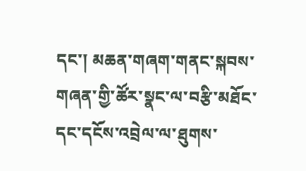དང་། མཆན་གཞག་གནང་སྐབས་གཞན་གྱི་ཚོར་སྣང་ལ་བརྩི་མཐོང་དང་དངོས་འབྲེལ་ལ་ཐུགས་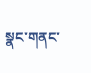སྣང་གནང་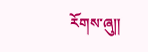རོགས་ཞུ༎